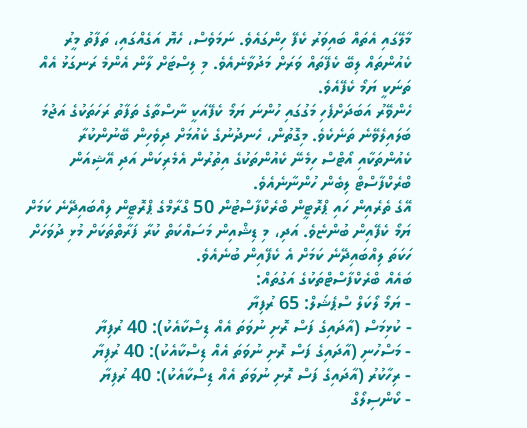މާލޭގައި އެތައް ބައިވަރު ކެފޭ ހިންގައެވެ. ނަމަވެސް، ހެޔޮ އަގެއްގައި، ތަފާތު މީރު ކެއުންތައް ލިބޭ ކެފޭތައް ވަރަށް މަދުވާނެއެވެ. މި ލިސްޓަށް ލާން އެންމެ ރަނގަޅު އެއް ތަނަކީ ޔަމޯ ކެފޭއެވެ.
ހެންވޭރު އަބަދަށްފެހި މަގުގައި ހުންނަ ޔަމޯ ކެފޭއަކީ ނާސްތާގެ ތަފާތު ރަހަތަކުގެ އަޖުމަ ބަލައިލެވޭނެ ތަނެކެވެ. މިގޮތުން، ހެނދުނުގެ ކެއުމަށް ދިވެހިން ބޭނުންކުރާ ކެއުންތަކާއި އޯޓްސް ހިމެނޭ ކެއުންތަކުގެ އިތުރުން އެމެރިކަން އަދި އޭޝިއަން ބްރެކްފާސްޓް ލިބެން ހުންނާނެއެވެ.
އޭގެ ތެރެއިން ހައި ޕްރޮޓީން ބްރެކްފާސްޓުން 50 ގްރާމްގެ ޕްރޮޓީން ލިއްބައިދޭނެ ކަމަށް ޔަމޯ ކެފޭއިން ބުންޏެވެ. އަދި، މި ޑިޝްއިން މަސައްކަތް ކުރާ ފަރާތްތަކަށް މުޅި ދުވަހަށް ހަކަތަ ލިއްބައިދޭނެ ކަމަށް އެ ކެފޭއިން ބުނެއެވެ.
ބައެއް ބްރެކްފާސްޓްތަކުގެ އަގުތައް:
- ޔަމޯ ލޯކަލް ސްޕެޝަލް: 65 ރުފިޔާ
- ކުޅިމަސް (އާދައިގެ ފަސް ރޮށި ނުވަތަ އެއް ޑިސްކާއެކު): 40 ރުފިޔާ
- މަސްހުނި (އާދައިގެ ފަސް ރޮށި ނުވަތަ އެއް ޑިސްކާއެކު): 40 ރުފިޔާ
- ރިހާކުރު (އާދައިގެ ފަސް ރޮށި ނުވަތަ އެއް ޑިސްކާއެކު): 40 ރުފިޔާ
- ކޯންސިލޯގް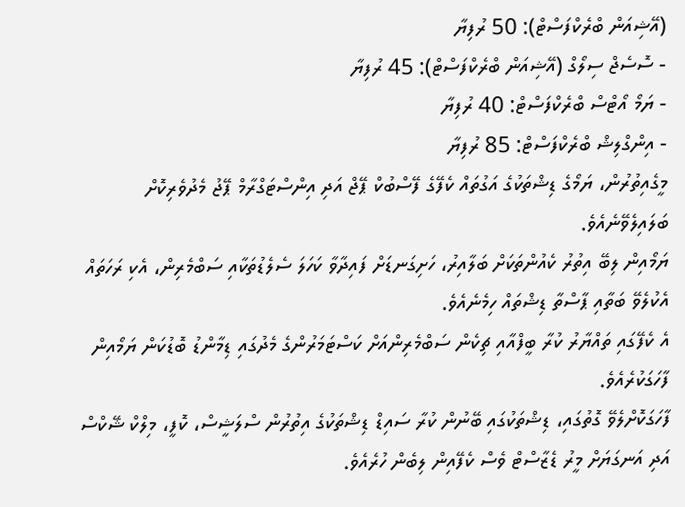(އޭޝިއަން ބްރެކްފަސްޓް): 50 ރުފިޔާ
- ސޮސެޖް ސިލޯގް (އޭޝިއަން ބްރެކްފަސްޓް): 45 ރުފިޔާ
- ޔަމޯ އޯޓްސް ބްރެކްފަސްޓް: 40 ރުފިޔާ
- އިންގްލިޝް ބްރެކްފަސްޓް: 85 ރުފިޔާ
މީގެއިތުރުން، ޔަމޯގެ ޑިޝްތަކުގެ އަގުތައް ކެފޭގެ ފޭސްބުކް ޕޭޖް އަދި އިންސްޓަގްރާމް ޕޭޖު މެދުވެރިކޮށް ބަލައިލެވޭނެއެވެ.
ޔަމޯއިން ލިބޭ އިތުރު ކެއުންތަކަށް ބަލާއިރު، ހަށިގަނޑަށް ފައިދާވާ ކަހަލަ ސެލެޑުތަކާއި ސަބްމެރިން، އެކި ރަހަތައް އެކުލެވޭ ބަތާއި ޕާސްތާ ޑިޝްތައް ހިމެނެއެވެ.
އެ ކެފޭގައި ތައްޔާރު ކުރާ ބީފްއާއި ޗިކެން ސަބްމެރިންއަށް ކަސްޓަމަރުންގެ މެދުގައި ޑިމާންޑު ބޮޑުކަން ޔަމޯއިން ފާހަގަކުރެއެވެ.
ފާހަގަކޮށްލެވޭ ގޮތުގައި، ޑިޝްތަކުގައި ބޭނުން ކުރާ ސައިޑް ޑިޝްތަކުގެ އިތުރުން ސްލަޝީސް، ކޮފީ، މިލްކް ޝޭކްސް އަދި އަނގަޔަށް މީރު ޑެޒާސްޓް ވެސް ކެފޭއިން ލިބެން ހުރެއެވެ.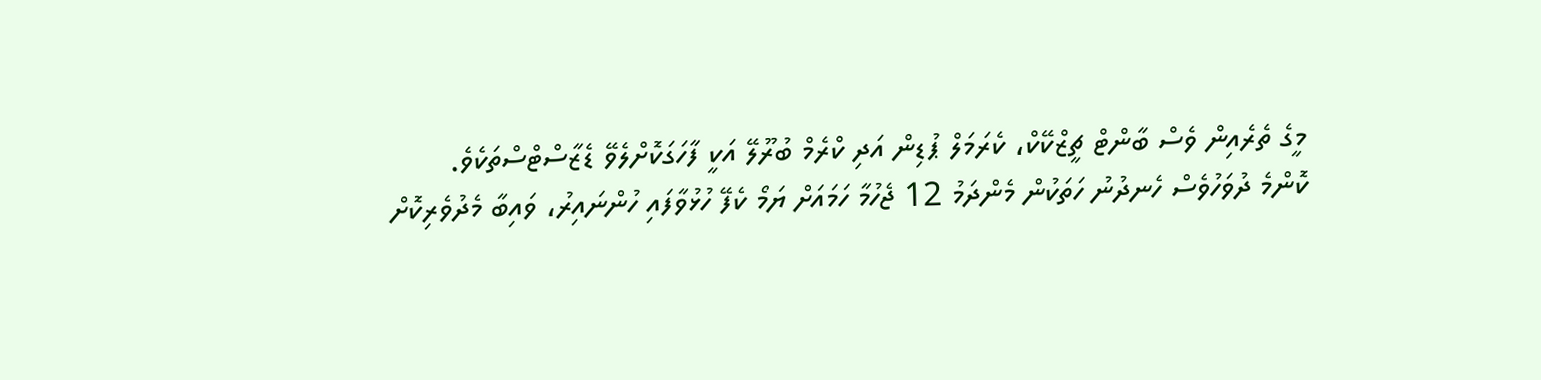މީގެ ތެރެއިން ވެސް ބާންޓް ޗީޒްކޭކް، ކެރަމަލް ޕުޑިން އަދި ކްރެމް ބުރޫލޭ އަކީ ފާހަގަކޮށްލެވޭ ޑެޒާސްޓްސްތަކެވެ.
ކޮންމެ ދުވަހުވެސް ހެނދުނު ހަތަކުން މެންދަމު 12 ޖެހުމާ ހަމައަށް ޔަމޯ ކެފޭ ހުޅުވާފައި ހުންނައިރު، ވައިބާ މެދުވެރިކޮށް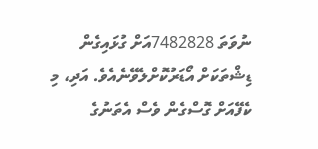ނުވަތަ 7482828އަށް ގުޅައިގެން ޑިޝްތަކަށް އޯޑަރުކޮށްލެވޭނެއެވެ. އަދި، މި ކެފޭއަށް ގޮސްގެން ވެސް އެތަނުގެ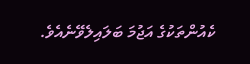ކެއުންތަކުގެ އަޖުމަ ބަލައިލެވޭނެއެވެ.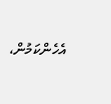އެހެންކަމުން،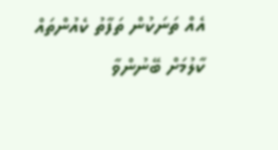އެއް ތަނަކުން ތަފާތު ކެއުންތައް ކާލުމަށް ބޭނުންވާ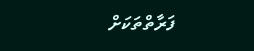ފަރާތްތަކަށް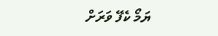ޔަމޯ ކެފޭ ވަރަށް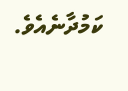ކަމުދާނެއެވެ.